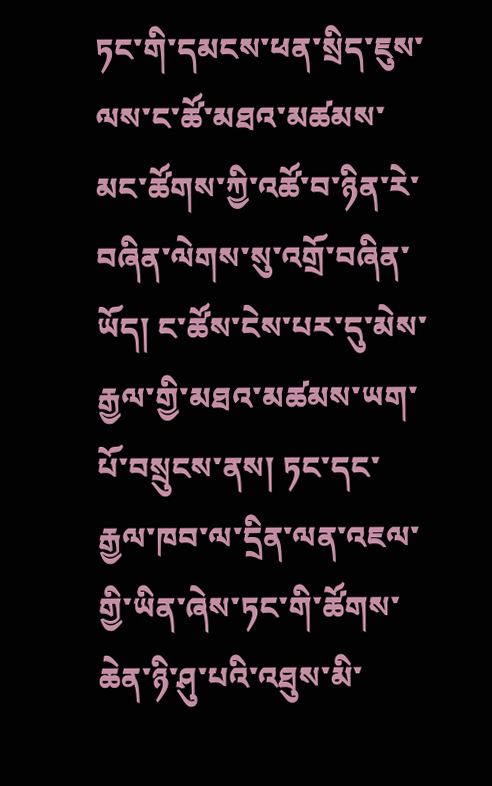ཏང་གི་དམངས་ཕན་སྲིད་ཇུས་ལས་ང་ཚོ་མཐའ་མཚམས་མང་ཚོགས་ཀྱི་འཚོ་བ་ཉིན་རེ་བཞིན་ལེགས་སུ་འགྲོ་བཞིན་ཡོད། ང་ཚོས་ངེས་པར་དུ་མེས་རྒྱལ་གྱི་མཐའ་མཚམས་ཡག་པོ་བསྲུངས་ནས། ཏང་དང་རྒྱལ་ཁབ་ལ་དྲིན་ལན་འཇལ་གྱི་ཡིན་ཞེས་ཏང་གི་ཚོགས་ཆེན་ཉི་ཤུ་པའི་འཐུས་མི་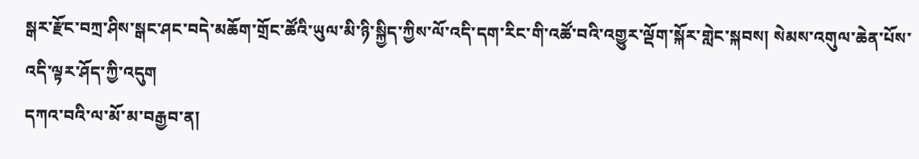སྒར་རྫོང་བཀྲ་ཤིས་སྒང་ཤང་བདེ་མཆོག་གྲོང་ཚོའི་ཡུལ་མི་ཉི་སྐྱིད་ཀྱིས་ལོ་འདི་དག་རིང་གི་འཚོ་བའི་འགྱུར་ལྡོག་སྐོར་གླེང་སྐབས། སེམས་འགུལ་ཆེན་པོས་འདི་ལྟར་ཤོད་ཀྱི་འདུག
དཀའ་བའི་ལ་མོ་མ་བརྒྱབ་ན།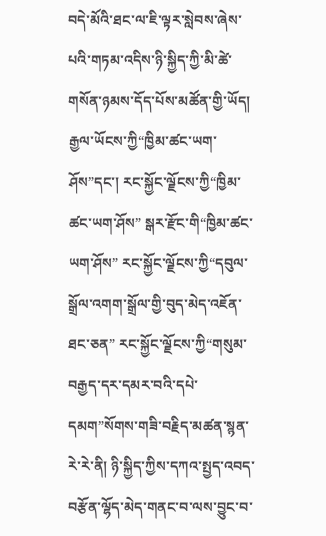བདེ་མོའི་ཐང་ལ་ཇི་ལྟར་སླེབས་ཞེས་པའི་གཏམ་འདིས་ཉི་སྐྱིད་ཀྱི་མི་ཚེ་གསོན་ཉམས་དོད་པོས་མཚོན་གྱི་ཡོད། རྒྱལ་ཡོངས་ཀྱི“ཁྱིམ་ཚང་ཡག་ཤོས”དང་། རང་སྐྱོང་ལྗོངས་ཀྱི“ཁྱིམ་ཚང་ཡག་ཤོས” སྒར་རྫོང་གི“ཁྱིམ་ཚང་ཡག་ཤོས” རང་སྐྱོང་ལྗོངས་ཀྱི“དབུལ་སྒྲོལ་འགག་སྒྲོལ་གྱི་བུད་མེད་འཇོན་ཐང་ཅན” རང་སྐྱོང་ལྗོངས་ཀྱི“གསུམ་བརྒྱད་དར་དམར་བའི་དཔེ་དམག”སོགས་གཟི་བརྗིད་མཚན་སྙན་རེ་རེ་ནི། ཉི་སྐྱིད་ཀྱིས་དཀའ་སྤྱད་འབད་བརྩོན་ལྷོད་མེད་གནང་བ་ལས་བྱུང་བ་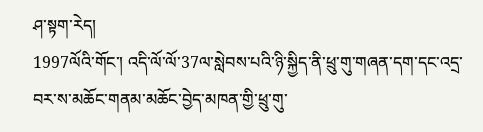ཤ་སྟག་རེད།
1997ལོའི་གོང་། འདི་ལོ་ལོ་37ལ་སླེབས་པའི་ཉི་སྐྱིད་ནི་ཕྲུ་གུ་གཞན་དག་དང་འདྲ་བར་ས་མཆོང་གནམ་མཆོང་བྱེད་མཁན་གྱི་ཕྲུ་གུ་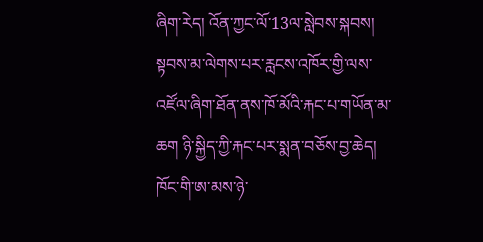ཞིག་རེད། འོན་ཀྱང་ལོ་13ལ་སླེབས་སྐབས། སྟབས་མ་ལེགས་པར་རླངས་འཁོར་གྱི་ལས་འཛོལ་ཞིག་ཐོན་ནས་ཁོ་མོའི་རྐང་པ་གཡོན་མ་ཆག ཉི་སྐྱིད་ཀྱི་རྐང་པར་སྨན་བཅོས་བྱ་ཆེད། ཁོང་གི་ཨ་མས་ཉེ་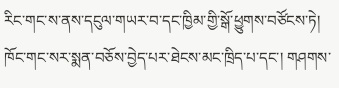རིང་གང་ས་ནས་དངུལ་གཡར་བ་དང་ཁྱིམ་གྱི་སྒོ་ཕྱུགས་བཙོངས་ཏེ། ཁོང་གང་སར་སྨན་བཅོས་བྱེད་པར་ཐེངས་མང་ཁྲིད་པ་དང་། གཤགས་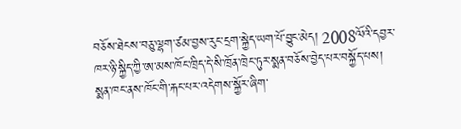བཅོས་ཐེངས་བཅུ་ལྷག་ཙམ་བྱས་རུང་དྲག་སྐྱེད་ཡག་པོ་བྱུང་མེད། 2008ལོའི་དབྱར་ཁར་ཉི་སྐྱིད་ཀྱི་ཨ་མས་ཁོང་ཁྲིད་དེ་སི་ཁྲོན་ཁྲེང་ཏུར་སྨན་བཅོས་བྱེད་པར་བསྐྱོད་པས། སྨན་ཁང་ནས་ཁོང་གི་རྐང་པར་འདེགས་སྐྱོར་ཞིག་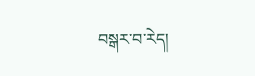བསྒར་བ་རེད།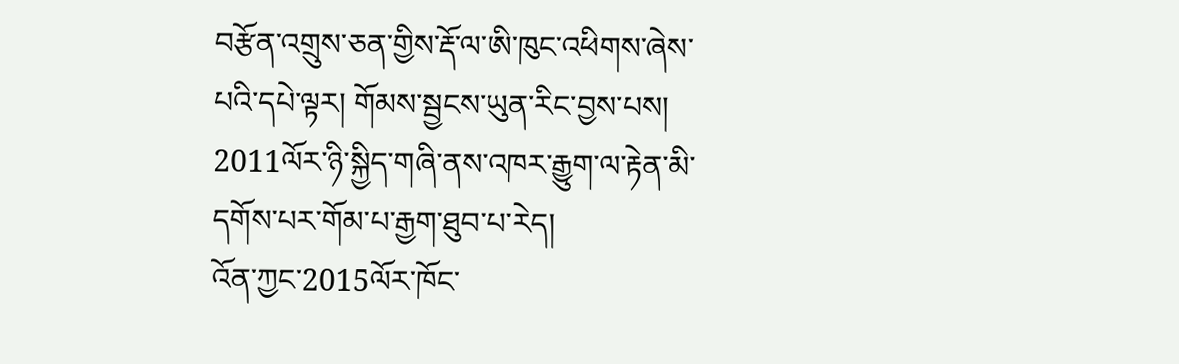བརྩོན་འགྲུས་ཅན་གྱིས་རྡོ་ལ་ཨི་ཁུང་འཕིགས་ཞེས་པའི་དཔེ་ལྟར། གོམས་སྦྱངས་ཡུན་རིང་བྱས་པས། 2011ལོར་ཉི་སྐྱིད་གཞི་ནས་འཁར་རྒྱུག་ལ་རྟེན་མི་དགོས་པར་གོམ་པ་རྒྱག་ཐུབ་པ་རེད།
འོན་ཀྱང་2015ལོར་ཁོང་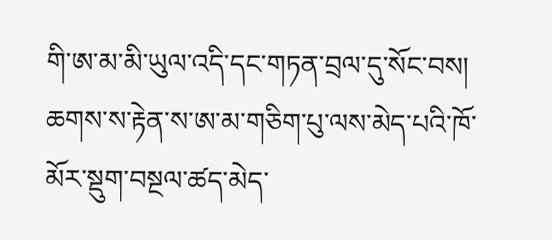གི་ཨ་མ་མི་ཡུལ་འདི་དང་གཏན་བྲལ་དུ་སོང་བས། ཆགས་ས་རྟེན་ས་ཨ་མ་གཅིག་པུ་ལས་མེད་པའི་ཁོ་མོར་སྡུག་བསྔལ་ཚད་མེད་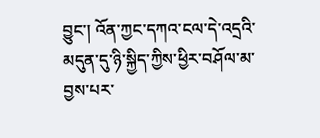བྱུང་། འོན་ཀྱང་དཀའ་ངལ་དེ་འདྲའི་མདུན་དུ་ཉི་སྐྱིད་ཀྱིས་ཕྱིར་བཤོལ་མ་བྱས་པར་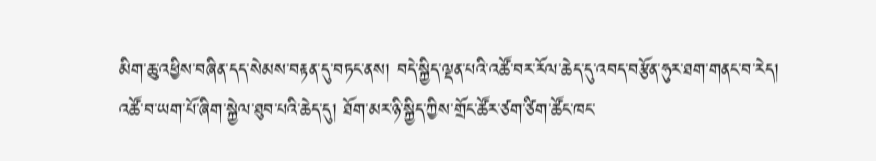མིག་ཆུ་འཕྱིས་བཞིན་དད་སེམས་བརྟན་དུ་བཏང་ནས། བདེ་སྐྱིད་ལྡན་པའི་འཚོ་བར་རོལ་ཆེད་དུ་འབད་བརྩོན་ཧུར་ཐག་གནང་བ་རེད།
འཚོ་བ་ཡག་པོ་ཞིག་སྐྱེལ་ཐུབ་པའི་ཆེད་དུ། ཐོག་མར་ཉི་སྐྱིད་ཀྱིས་གྲོང་ཚོར་ཙག་ཙིག་ཚོང་ཁང་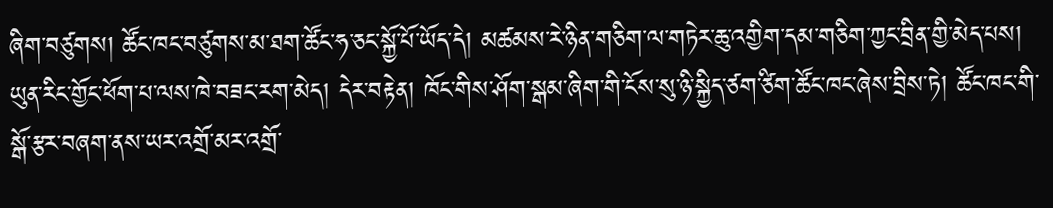ཞིག་བཙུགས། ཚོང་ཁང་བཙུགས་མ་ཐག་ཚོང་ཧ་ཅང་སྐྱོ་པོ་ཡོད་དེ། མཚམས་རེ་ཉིན་གཅིག་ལ་གཏེར་ཆུ་འགྱིག་དམ་གཅིག་ཀྱང་བྲིན་གྱི་མེད་པས། ཡུན་རིང་གྱོང་ཕོག་པ་ལས་ཁེ་བཟང་རག་མེད། དེར་བརྟེན། ཁོང་གིས་ཤོག་སྒམ་ཞིག་གི་ངོས་སུ་ཉི་སྐྱིད་ཙག་ཙིག་ཚོང་ཁང་ཞེས་བྲིས་ཏེ། ཚོང་ཁང་གི་སྒོ་རྩར་བཞག་ནས་ཡར་འགྲོ་མར་འགྲོ་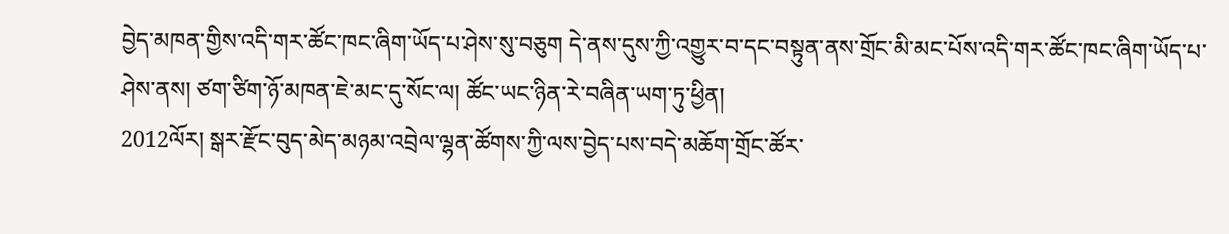བྱེད་མཁན་གྱིས་འདི་གར་ཚོང་ཁང་ཞིག་ཡོད་པ་ཤེས་སུ་བཅུག དེ་ནས་དུས་ཀྱི་འགྱུར་བ་དང་བསྟུན་ནས་གྲོང་མི་མང་པོས་འདི་གར་ཚོང་ཁང་ཞིག་ཡོད་པ་ཤེས་ནས། ཙག་ཙིག་ཉོ་མཁན་ཇེ་མང་དུ་སོང་ལ། ཚོང་ཡང་ཉིན་རེ་བཞིན་ཡག་ཏུ་ཕྱིན།
2012ལོར། སྒར་རྫོང་བུད་མེད་མཉམ་འབྲེལ་ལྷན་ཚོགས་ཀྱི་ལས་བྱེད་པས་བདེ་མཆོག་གྲོང་ཚོར་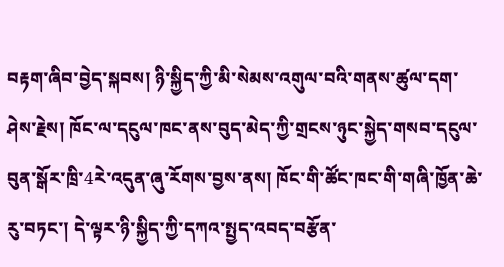བརྟག་ཞིབ་བྱེད་སྐབས། ཉི་སྐྱིད་ཀྱི་མི་སེམས་འགུལ་བའི་གནས་ཚུལ་དག་ཤེས་རྗེས། ཁོང་ལ་དངུལ་ཁང་ནས་བུད་མེད་ཀྱི་གྲངས་ཉུང་སྐྱེད་གསབ་དངུལ་བུན་སྒོར་ཁྲི་4རེ་འདུན་ཞུ་རོགས་བྱས་ནས། ཁོང་གི་ཚོང་ཁང་གི་གཞི་ཁྱོན་ཆེ་རུ་བཏང་། དེ་ལྟར་ཉི་སྐྱིད་ཀྱི་དཀའ་སྤྱད་འབད་བརྩོན་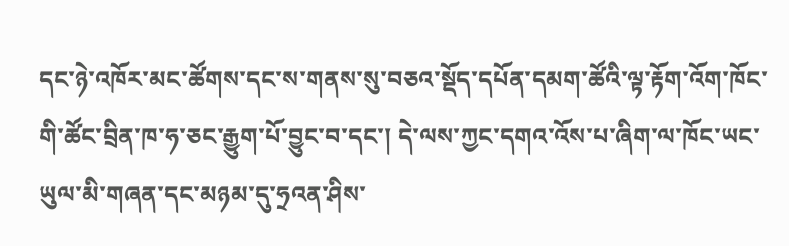དང་ཉེ་འཁོར་མང་ཚོགས་དང་ས་གནས་སུ་བཅའ་སྡོད་དཔོན་དམག་ཚོའི་ལྟ་རྟོག་འོག་ཁོང་གི་ཚོང་བྲིན་ཁ་ཧ་ཅང་རྒྱུག་པོ་བྱུང་བ་དང་། དེ་ལས་ཀྱང་དགའ་འོས་པ་ཞིག་ལ་ཁོང་ཡང་ཡུལ་མི་གཞན་དང་མཉམ་དུ་ཧྲའན་ཤིས་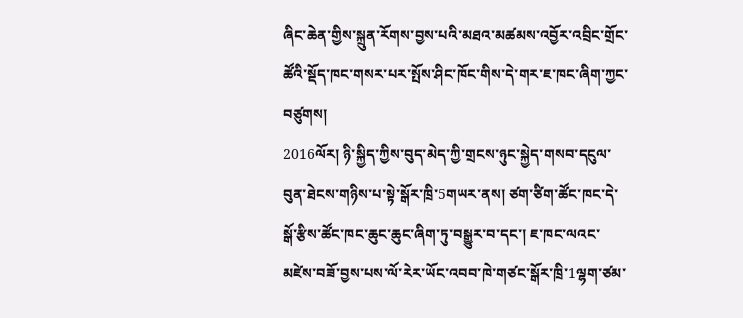ཞིང་ཆེན་གྱིས་སྐྲུན་རོགས་བྱས་པའི་མཐའ་མཚམས་འབྱོར་འབྲིང་གྲོང་ཚོའི་སྡོད་ཁང་གསར་པར་སྤོས་ཤིང་ཁོང་གིས་དེ་གར་ཇ་ཁང་ཞིག་ཀྱང་བཙུགས།
2016ལོར། ཉི་སྐྱིད་ཀྱིས་བུད་མེད་ཀྱི་གྲངས་ཉུང་སྐྱེད་གསབ་དངུལ་བུན་ཐེངས་གཉིས་པ་སྟེ་སྒོར་ཁྲི་5གཡར་ནས། ཙག་ཙིག་ཚོང་ཁང་དེ་སྒོ་རྩིས་ཚོང་ཁང་ཆུང་ཆུང་ཞིག་ཏུ་བསྒྱུར་བ་དང་། ཇ་ཁང་ལའང་མཛེས་བཟོ་བྱས་པས་ལོ་རེར་ཡོང་འབབ་ཁེ་གཙང་སྒོར་ཁྲི་1ལྷག་ཙམ་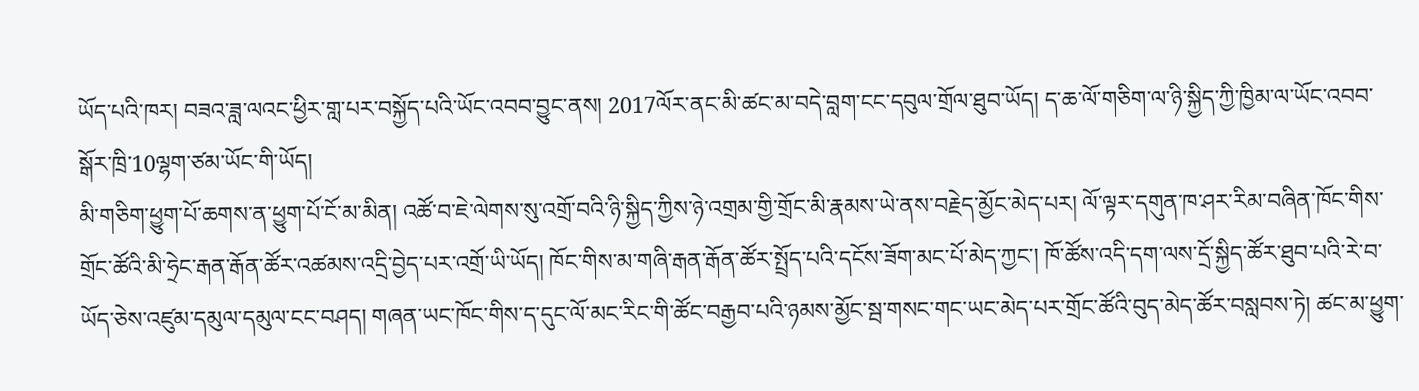ཡོད་པའི་ཁར། བཟའ་ཟླ་ལའང་ཕྱིར་གླ་པར་བསྐྱོད་པའི་ཡོང་འབབ་བྱུང་ནས། 2017ལོར་ནང་མི་ཚང་མ་བདེ་བླག་ངང་དབུལ་གྲོལ་ཐུབ་ཡོད། ད་ཆ་ལོ་གཅིག་ལ་ཉི་སྐྱིད་ཀྱི་ཁྱིམ་ལ་ཡོང་འབབ་སྒོར་ཁྲི་10ལྷག་ཙམ་ཡོང་གི་ཡོད།
མི་གཅིག་ཕྱུག་པོ་ཆགས་ན་ཕྱུག་པོ་ངོ་མ་མིན། འཚོ་བ་ཇེ་ལེགས་སུ་འགྲོ་བའི་ཉི་སྐྱིད་ཀྱིས་ཉེ་འགྲམ་གྱི་གྲོང་མི་རྣམས་ཡེ་ནས་བརྗེད་མྱོང་མེད་པར། ལོ་ལྟར་དགུན་ཁ་ཤར་རིམ་བཞིན་ཁོང་གིས་གྲོང་ཚོའི་མི་ཧྲེང་རྒན་རྒོན་ཚོར་འཚམས་འདྲི་བྱེད་པར་འགྲོ་ཡི་ཡོད། ཁོང་གིས་མ་གཞི་རྒན་རྒོན་ཚོར་སྤྲོད་པའི་དངོས་ཟོག་མང་པོ་མེད་ཀྱང་། ཁོ་ཚོས་འདི་དག་ལས་དྲོ་སྐྱིད་ཚོར་ཐུབ་པའི་རེ་བ་ཡོད་ཅེས་འཛུམ་དམུལ་དམུལ་ངང་བཤད། གཞན་ཡང་ཁོང་གིས་ད་དུང་ལོ་མང་རིང་གི་ཚོང་བརྒྱབ་པའི་ཉམས་མྱོང་སྦ་གསང་གང་ཡང་མེད་པར་གྲོང་ཚོའི་བུད་མེད་ཚོར་བསླབས་ཏེ། ཚང་མ་ཕྱུག་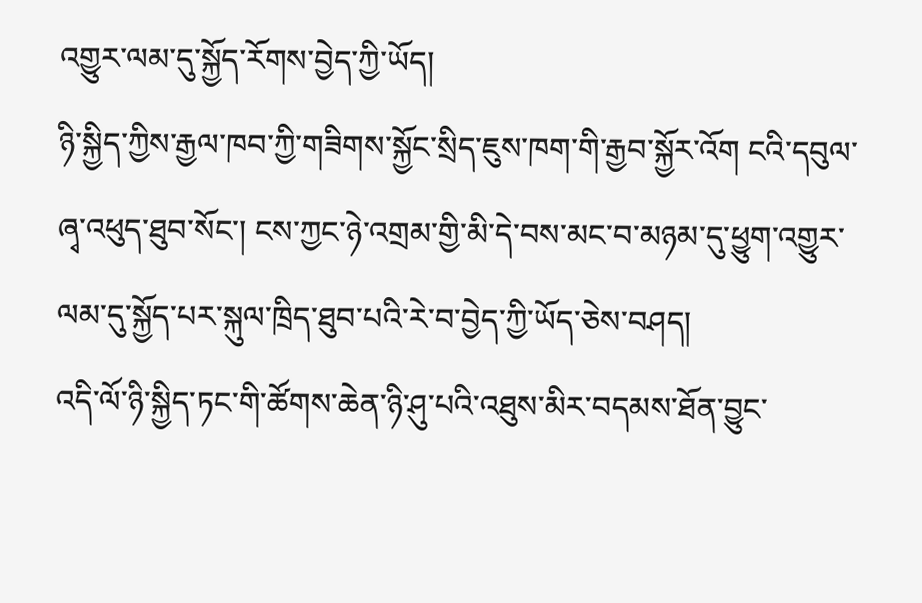འགྱུར་ལམ་དུ་སྐྱོད་རོགས་བྱེད་ཀྱི་ཡོད།
ཉི་སྐྱིད་ཀྱིས་རྒྱལ་ཁབ་ཀྱི་གཟིགས་སྐྱོང་སྲིད་ཇུས་ཁག་གི་རྒྱབ་སྐྱོར་འོག ངའི་དབུལ་ཞྭ་འཕུད་ཐུབ་སོང་། ངས་ཀྱང་ཉེ་འགྲམ་གྱི་མི་དེ་བས་མང་བ་མཉམ་དུ་ཕྱུག་འགྱུར་ལམ་དུ་སྐྱོད་པར་སྐུལ་ཁྲིད་ཐུབ་པའི་རེ་བ་བྱེད་ཀྱི་ཡོད་ཅེས་བཤད།
འདི་ལོ་ཉི་སྐྱིད་ཏང་གི་ཚོགས་ཆེན་ཉི་ཤུ་པའི་འཐུས་མིར་བདམས་ཐོན་བྱུང་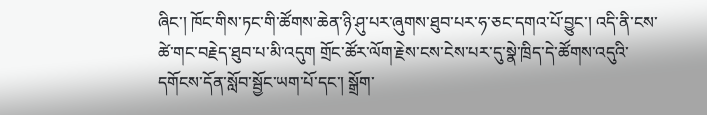ཞིང་། ཁོང་གིས་ཏང་གི་ཚོགས་ཆེན་ཉི་ཤུ་པར་ཞུགས་ཐུབ་པར་ཧ་ཅང་དགའ་པོ་བྱུང་། འདི་ནི་ངས་ཚེ་གང་བརྗེད་ཐུབ་པ་མི་འདུག གྲོང་ཚོར་ལོག་རྗེས་ངས་ངེས་པར་དུ་སྣེ་ཁྲིད་དེ་ཚོགས་འདུའི་དགོངས་དོན་སློབ་སྦྱོང་ཡག་པོ་དང་། སྒྲོག་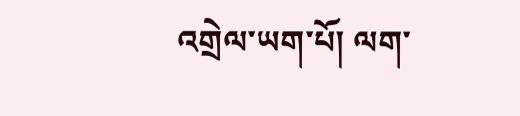འགྲེལ་ཡག་པོ། ལག་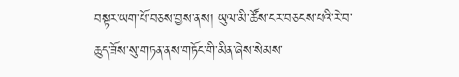བསྟར་ཡག་པོ་བཅས་བྱས་ནས། ཡུལ་མི་ཚོས་ངར་བཅངས་པའི་རེ་བ་ཆུད་ཟོས་སུ་གཏན་ནས་གཏོང་གི་མིན་ཞེས་སེམས་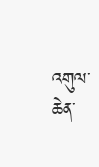འགུལ་ཆེན་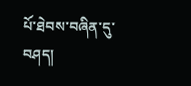པོ་ཐེབས་བཞིན་དུ་བཤད།